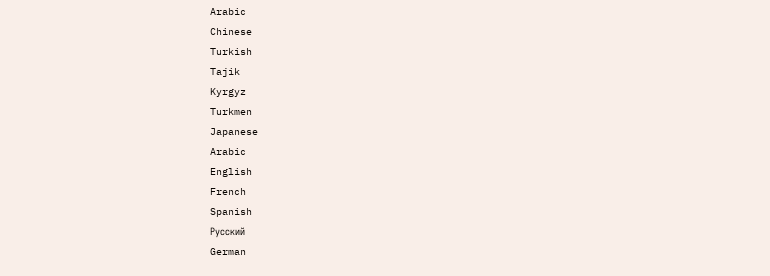Arabic
Chinese
Turkish
Tajik
Kyrgyz
Turkmen
Japanese
Arabic
English
French
Spanish
Русский
German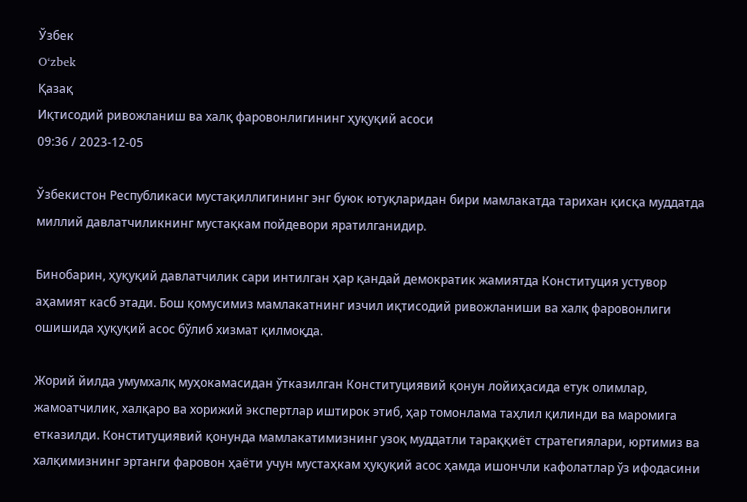Ўзбек
Oʻzbek
Қазақ
Иқтисодий ривожланиш ва халқ фаровонлигининг ҳуқуқий асоси
09:36 / 2023-12-05

Ўзбекистон Республикаси мустақиллигининг энг буюк ютуқларидан бири мамлакатда тарихан қисқа муддатда миллий давлатчиликнинг мустақкам пойдевори яратилганидир.

Бинобарин, ҳуқуқий давлатчилик сари интилган ҳар қандай демократик жамиятда Конституция устувор аҳамият касб этади. Бош қомусимиз мамлакатнинг изчил иқтисодий ривожланиши ва халқ фаровонлиги ошишида ҳуқуқий асос бўлиб хизмат қилмоқда.

Жорий йилда умумхалқ муҳокамасидан ўтказилган Конституциявий қонун лойиҳасида етук олимлар, жамоатчилик, халқаро ва хорижий экспертлар иштирок этиб, ҳар томонлама таҳлил қилинди ва маромига етказилди. Конституциявий қонунда мамлакатимизнинг узоқ муддатли тараққиёт стратегиялари, юртимиз ва халқимизнинг эртанги фаровон ҳаёти учун мустаҳкам ҳуқуқий асос ҳамда ишончли кафолатлар ўз ифодасини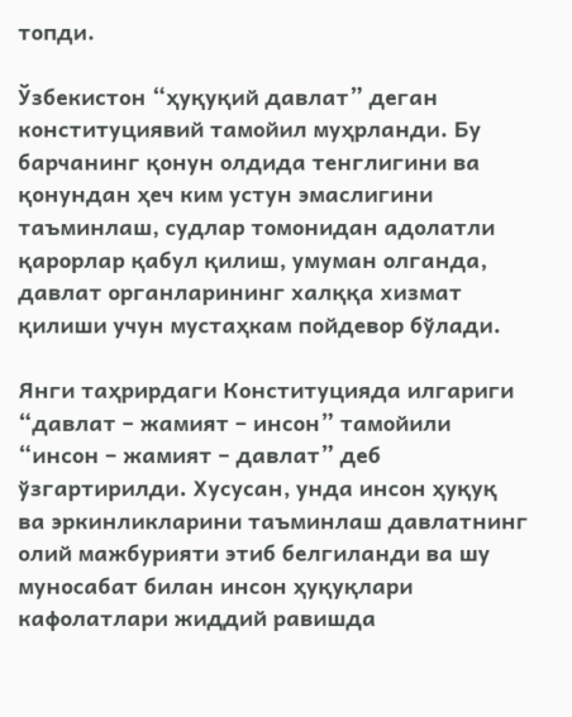топди.

Ўзбекистон “ҳуқуқий давлат” деган конституциявий тамойил муҳрланди. Бу барчанинг қонун олдида тенглигини ва қонундан ҳеч ким устун эмаслигини таъминлаш, судлар томонидан адолатли қарорлар қабул қилиш, умуман олганда, давлат органларининг халққа хизмат қилиши учун мустаҳкам пойдевор бўлади.

Янги таҳрирдаги Конституцияда илгариги “давлат – жамият – инсон” тамойили “инсон – жамият – давлат” деб ўзгартирилди. Хусусан, унда инсон ҳуқуқ ва эркинликларини таъминлаш давлатнинг олий мажбурияти этиб белгиланди ва шу муносабат билан инсон ҳуқуқлари кафолатлари жиддий равишда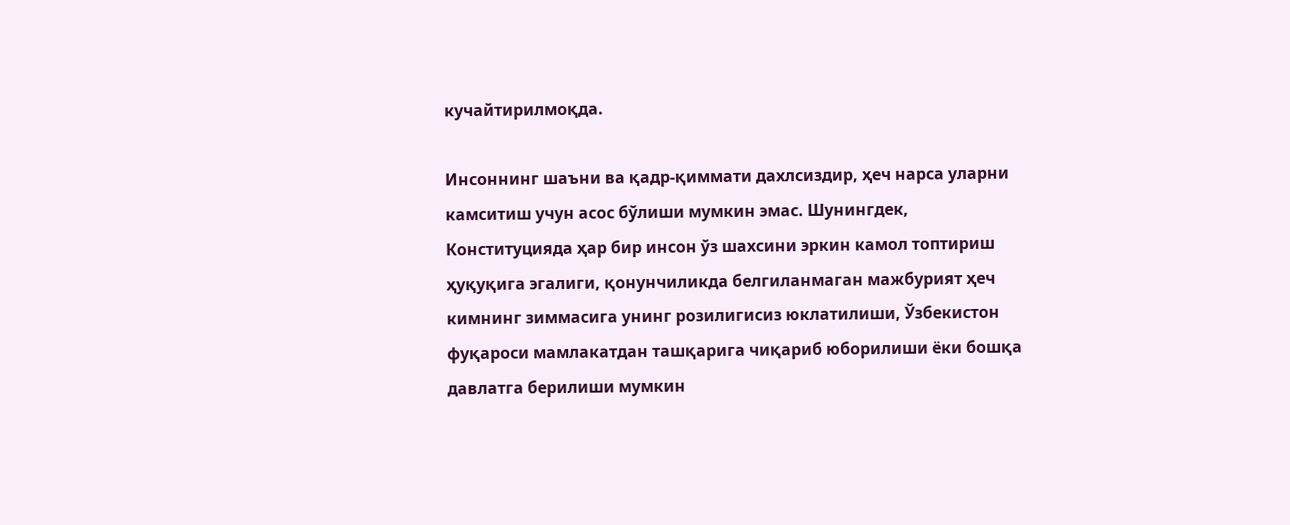кучайтирилмоқда.

Инсоннинг шаъни ва қадр-қиммати дахлсиздир, ҳеч нарса уларни камситиш учун асос бўлиши мумкин эмас. Шунингдек, Конституцияда ҳар бир инсон ўз шахсини эркин камол топтириш ҳуқуқига эгалиги, қонунчиликда белгиланмаган мажбурият ҳеч кимнинг зиммасига унинг розилигисиз юклатилиши, Ўзбекистон фуқароси мамлакатдан ташқарига чиқариб юборилиши ёки бошқа давлатга берилиши мумкин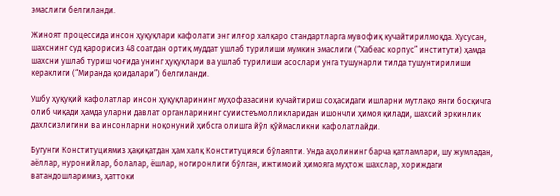эмаслиги белгиланди.

Жиноят процессида инсон ҳуқуқлари кафолати энг илғор халқаро стандартларга мувофиқ кучайтирилмоқда. Хусусан, шахснинг суд қарорисиз 48 соатдан ортиқ муддат ушлаб турилиши мумкин эмаслиги (“Хабеас корпус” институти) ҳамда шахсни ушлаб туриш чоғида унинг ҳуқуқлари ва ушлаб турилиши асослари унга тушунарли тилда тушунтирилиши кераклиги (“Миранда қоидалари”) белгиланди.

Ушбу ҳуқуқий кафолатлар инсон ҳуқуқларининг муҳофазасини кучайтириш соҳасидаги ишларни мутлақо янги босқичга олиб чиқади ҳамда уларни давлат органларининг суиистеъмолликларидан ишончли ҳимоя қилади, шахсий эркинлик дахлсизлигини ва инсонларни ноқонуний ҳибсга олишга йўл қўймасликни кафолатлайди.

Бугунги Конституциямиз ҳақиқатдан ҳам халқ Конституцияси бўлаяпти. Унда аҳолининг барча қатламлари, шу жумладан, аёллар, нуронийлар, болалар, ёшлар, ногиронлиги бўлган, ижтимоий ҳимояга муҳтож шахслар, хориждаги ватандошларимиз, ҳаттоки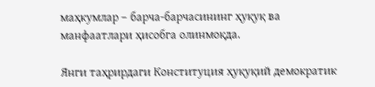маҳкумлар – барча-барчасининг ҳуқуқ ва манфаатлари ҳисобга олинмоқда.

Янги таҳрирдаги Конституция ҳуқуқий демократик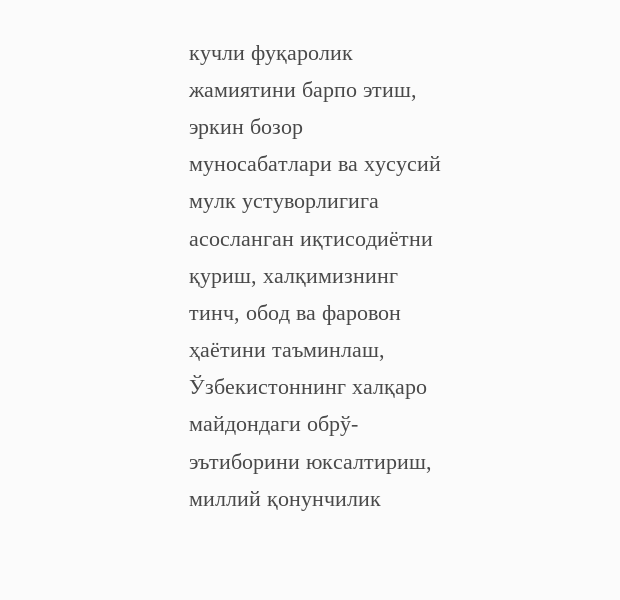кучли фуқаролик жамиятини барпо этиш, эркин бозор муносабатлари ва хусусий мулк устуворлигига асосланган иқтисодиётни қуриш, халқимизнинг тинч, обод ва фаровон ҳаётини таъминлаш, Ўзбекистоннинг халқаро майдондаги обрў-эътиборини юксалтириш, миллий қонунчилик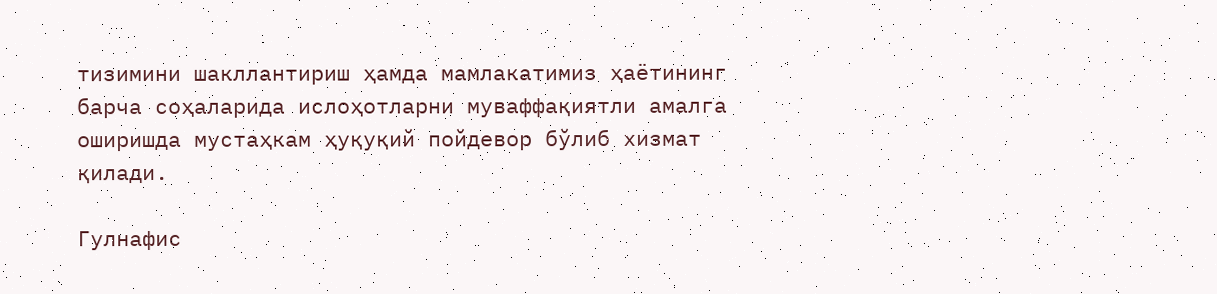тизимини шакллантириш ҳамда мамлакатимиз ҳаётининг барча соҳаларида ислоҳотларни муваффақиятли амалга оширишда мустаҳкам ҳуқуқий пойдевор бўлиб хизмат қилади.

Гулнафис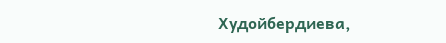Худойбердиева,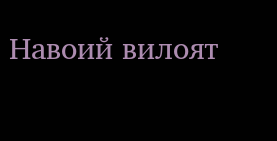Навоий вилоят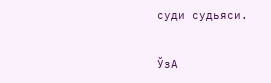суди судьяси.

ЎзА